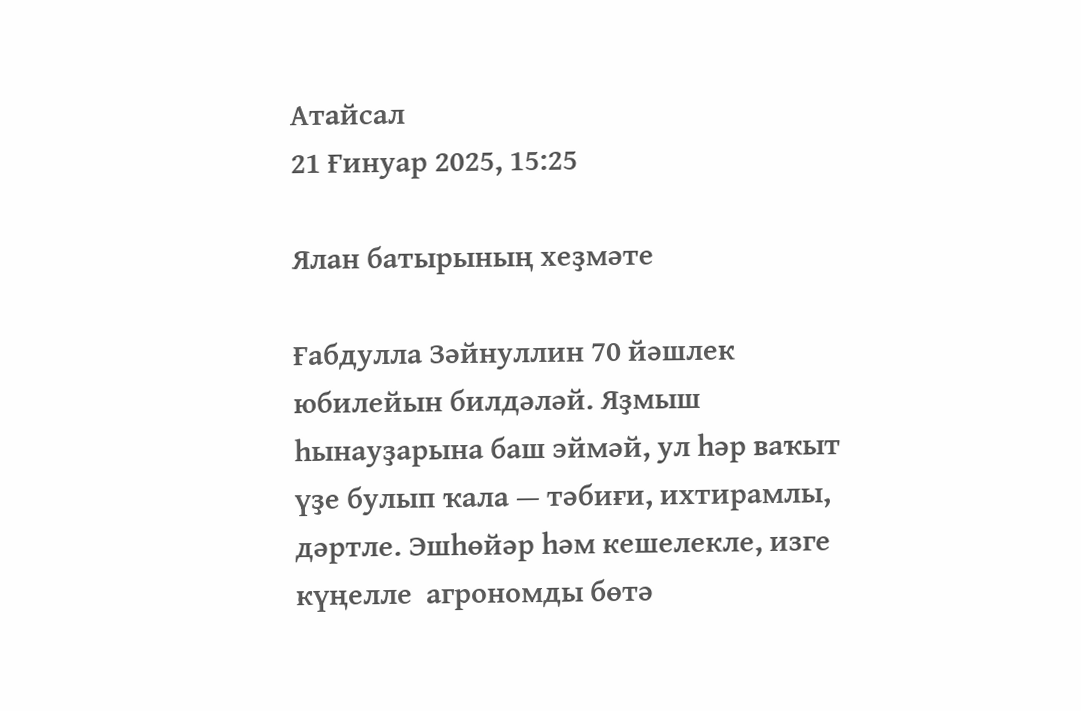Атайсал
21 Ғинуар 2025, 15:25

Ялан батырының хеҙмәте

Ғабдулла Зәйнуллин 70 йәшлек юбилейын билдәләй. Яҙмыш һынауҙарына баш эймәй, ул һәр ваҡыт үҙе булып ҡала — тәбиғи, ихтирамлы, дәртле. Эшһөйәр һәм кешелекле, изге күңелле  агрономды бөтә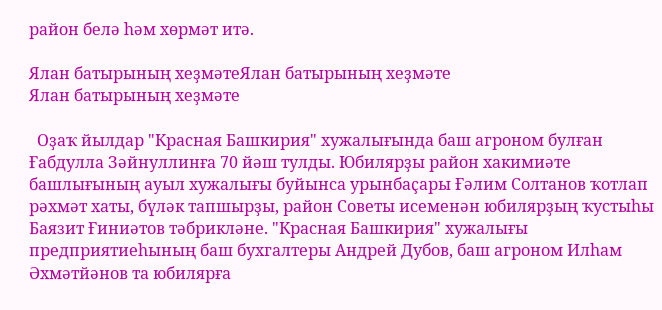район белә һәм хөрмәт итә.

Ялан батырының хеҙмәтеЯлан батырының хеҙмәте
Ялан батырының хеҙмәте

  Оҙаҡ йылдар "Красная Башкирия" хужалығында баш агроном булған Ғабдулла Зәйнуллинға 70 йәш тулды. Юбилярҙы район хакимиәте башлығының ауыл хужалығы буйынса урынбаҫары Ғәлим Солтанов ҡотлап рәхмәт хаты, бүләк тапшырҙы, район Советы исеменән юбилярҙың ҡустыһы Баязит Ғиниәтов тәбрикләне. "Красная Башкирия" хужалығы предприятиеһының баш бухгалтеры Андрей Дубов, баш агроном Илһам Әхмәтйәнов та юбилярға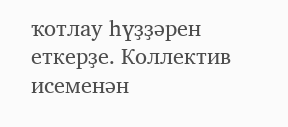ҡотлау һүҙҙәрен еткерҙе. Коллектив исеменән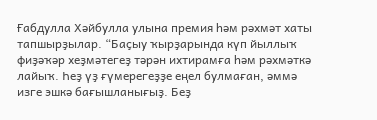Ғабдулла Хәйбулла улына премия һәм рәхмәт хаты тапшырҙылар. “Баҫыу ҡырҙарында күп йыллыҡ фиҙәҡәр хеҙмәтегеҙ тәрән ихтирамға һәм рәхмәткә лайыҡ. Һеҙ үҙ ғүмерегеҙҙе еңел булмаған, әммә изге эшкә бағышланығыҙ. Беҙ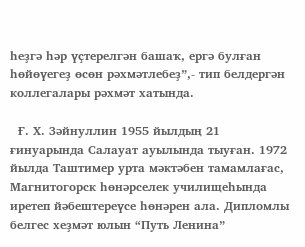һеҙгә һәр үҫтерелгән башаҡ, ергә булған һөйөүегеҙ өсөн рәхмәтлебеҙ”,- тип белдергән коллегалары рәхмәт хатында.

  Ғ. Х. Зәйнуллин 1955 йылдың 21 ғинуарында Салауат ауылында тыуған. 1972 йылда Таштимер урта мәктәбен тамамлағас, Магнитогорск һөнәрселек училищеһында иретеп йәбештереүсе һөнәрен ала. Дипломлы белгес хеҙмәт юлын “Путь Ленина”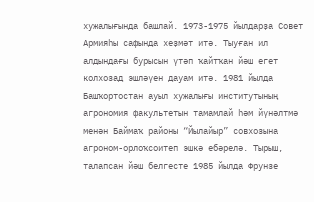хужалығында башлай. 1973-1975 йылдарҙа Совет Армияһы сафында хеҙмәт итә. Тыуған ил алдындағы бурысын үтәп ҡайтҡан йәш егет колхозад эшләүен дауам итә. 1981 йылда Башҡортостан ауыл хужалығы институтының агрономия факультетын тамамлай һәм йүнәлтмә менән Баймаҡ районы “Йылайыр” совхозына агроном-орлоҡсоитеп эшкә ебәрелә. Тырыш, талапсан йәш белгесте 1985 йылда Фрунзе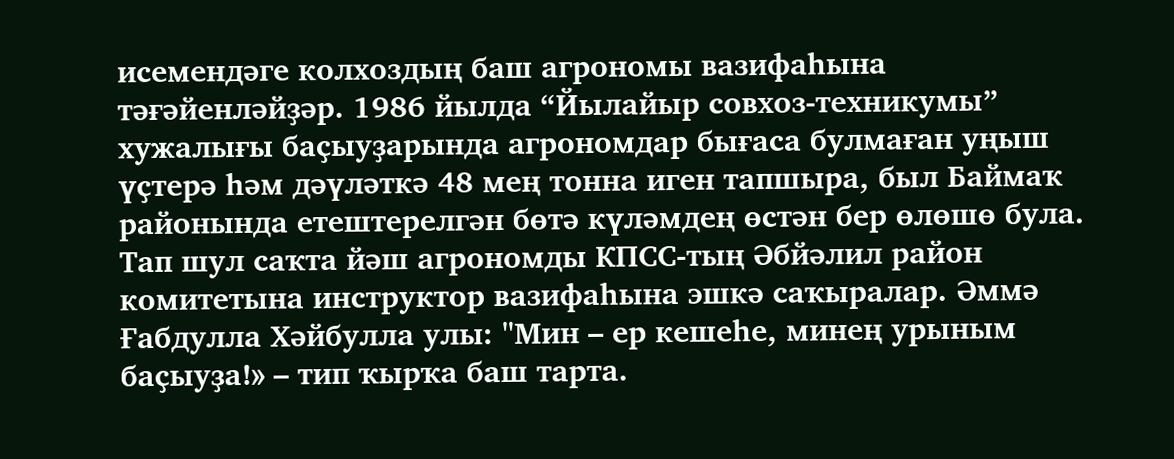исемендәге колхоздың баш агрономы вазифаһына тәғәйенләйҙәр. 1986 йылда “Йылайыр совхоз-техникумы” хужалығы баҫыуҙарында агрономдар бығаса булмаған уңыш үҫтерә һәм дәүләткә 48 мең тонна иген тапшыра, был Баймаҡ районында етештерелгән бөтә күләмдең өстән бер өлөшө була. Тап шул саҡта йәш агрономды КПСС-тың Әбйәлил район комитетына инструктор вазифаһына эшкә саҡыралар. Әммә Ғабдулла Хәйбулла улы: "Мин – ер кешеһе, минең урыным баҫыуҙа!» – тип ҡырҡа баш тарта.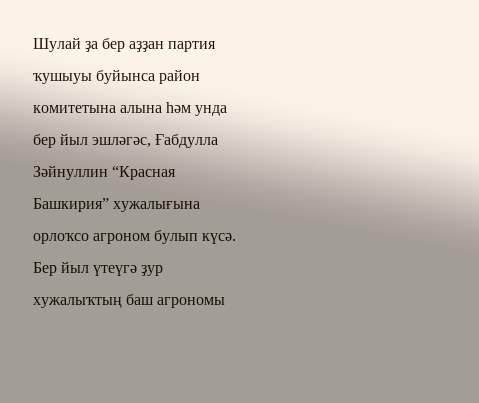Шулай ҙа бер аҙҙан партия ҡушыуы буйынса район комитетына алына һәм унда бер йыл эшләгәс, Ғабдулла Зәйнуллин “Красная Башкирия” хужалығына орлоҡсо агроном булып күсә. Бер йыл үтеүгә ҙур хужалыҡтың баш агрономы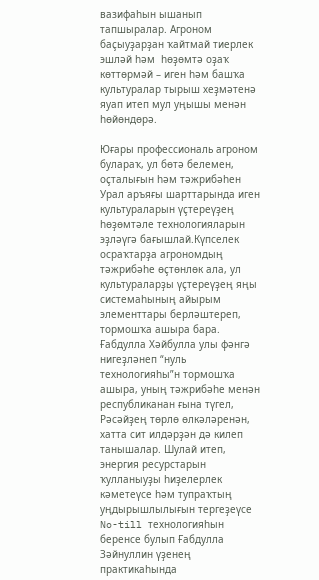вазифаһын ышанып тапшыралар. Агроном баҫыуҙарҙан ҡайтмай тиерлек эшләй һәм  һөҙөмтә оҙаҡ көттөрмәй – иген һәм башҡа культуралар тырыш хеҙмәтенә яуап итеп мул уңышы менән һөйөндөрә.

Юғары профессиональ агроном булараҡ, ул бөтә белемен, оҫталығын һәм тәжрибәһен Урал аръяғы шарттарында иген культураларын үҫтереүҙең һөҙөмтәле технологияларын эҙләүгә бағышлай.Күпселек осраҡтарҙа агрономдың тәжрибәһе өҫтөнлөк ала, ул культураларҙы үҫтереүҙең яңы системаһының айырым элементтары берләштереп, тормошҡа ашыра бара. Ғабдулла Хәйбулла улы фәнгә нигеҙләнеп “нуль технологияһы”н тормошҡа ашыра, уның тәжрибәһе менән республиканан ғына түгел, Рәсәйҙең төрлө өлкәләренән, хатта сит илдәрҙән дә килеп танышалар. Шулай итеп, энергия ресурстарын ҡулланыуҙы һиҙелерлек кәметеүсе һәм тупраҡтың уңдырышлылығын тергеҙеүсе No-till технологияһын беренсе булып Ғабдулла Зәйнуллин үҙенең практикаһында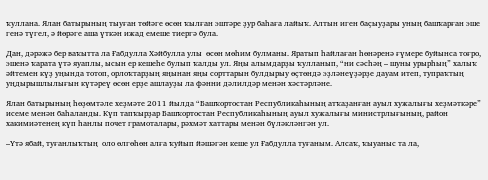ҡуллана. Ялан батырының тыуған төйәге өсөн ҡылған эштәре ҙур баһаға лайыҡ. Алтын иген баҫыуҙары уның башҡарған эше генә түгел, ә йөрәге аша үткән ижад емеше тиергә була.

Дан, дәрәжә бер ваҡытта ла Ғабдулла Хәйбулла улы  өсөн мөһим булманы. Яратып һайлаған һөнәренә ғүмере буйынса тоғро, эшенә ҡарата үтә яуаплы, ысын ер кешеһе булып ҡалды ул. Яңы алымдарҙы ҡулланып, “ни сәсһәң – шуны урырһың” халыҡ әйтемен күҙ уңында тотоп, орлоҡтарҙың яңынан яңы сорттарын булдырыу өҫтөндә эҙләнеүҙәрҙе дауам итеп, тупраҡтың уңдырышлылығын күтәреү өсөн ерҙе ашлауҙы ла фәнни дәлилдәр менән хәстәрләне.

Ялан батырының һөҙөмтәле хеҙмәте 2011 йылда “Башҡортостан Республикаһының атҡаҙанған ауыл хужалығы хеҙмәткәре” исеме менән баһаланды. Күп тапҡырҙар Башҡортостан Республикаһының ауыл хужалығы министрлығының, район хакимиәтенең күп һанлы почет грамоталары, рәхмәт хаттары менән бүләкләнгән ул.

–Үтә ябай, туғанлыҡтың  оло өлгөһөн алға ҡуйып йәшәгән кеше ул Ғабдулла туғаным. Алсаҡ, ҡыуаныс та ла,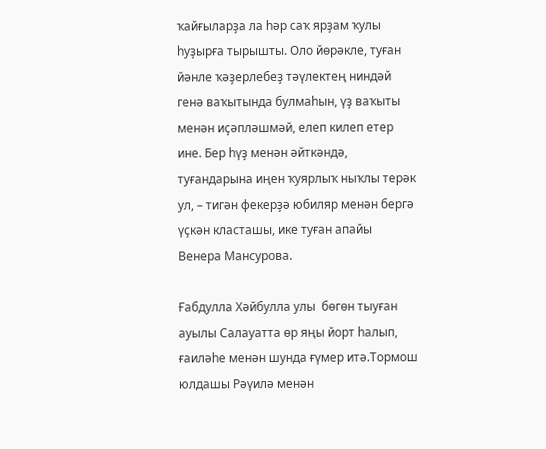ҡайғыларҙа ла һәр саҡ ярҙам ҡулы һуҙырға тырышты. Оло йөрәкле, туған йәнле ҡәҙерлебеҙ тәүлектең ниндәй генә ваҡытында булмаһын, үҙ ваҡыты менән иҫәпләшмәй, елеп килеп етер ине. Бер һүҙ менән әйткәндә, туғандарына иңен ҡуярлыҡ ныҡлы терәк ул, – тигән фекерҙә юбиляр менән бергә үҫкән класташы, ике туған апайы Венера Мансурова.

Ғабдулла Хәйбулла улы  бөгөн тыуған ауылы Салауатта өр яңы йорт һалып, ғаиләһе менән шунда ғүмер итә.Тормош юлдашы Рәүилә менән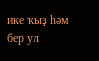ике ҡыҙ һәм бер ул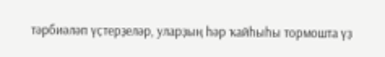тәрбиәләп үҫтерҙеләр, уларҙың һәр ҡайһыһы тормошта үҙ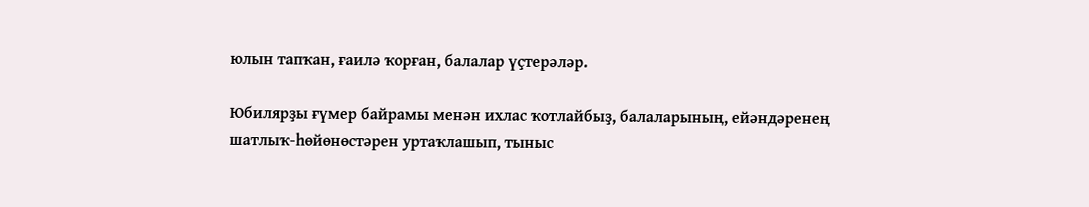юлын тапҡан, ғаилә ҡорған, балалар үҫтерәләр.

Юбилярҙы ғүмер байрамы менән ихлас ҡотлайбыҙ, балаларының, ейәндәренең шатлыҡ-һөйөнөстәрен уртаҡлашып, тыныс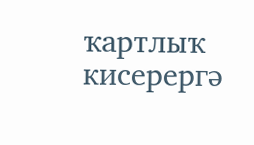ҡартлыҡ кисерергә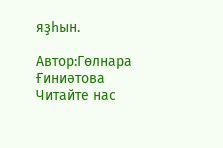яҙһын.

Автор:Гөлнара Ғиниәтова
Читайте нас